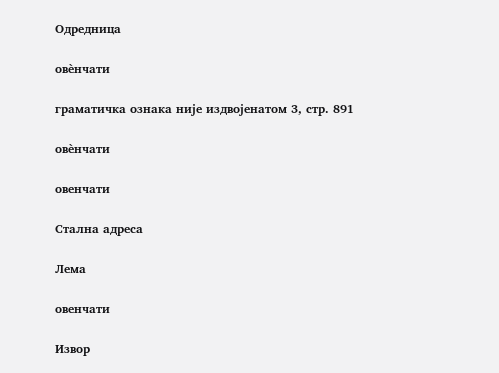Одредница

овѐнчати

граматичка ознака није издвојенатом 3, стр. 891

овѐнчати

овенчати

Стална адреса

Лема

овенчати

Извор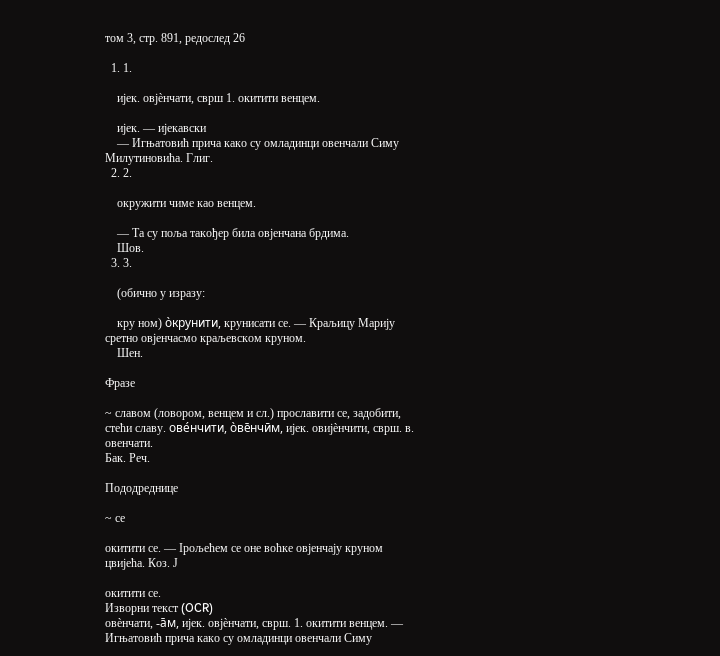том 3, стр. 891, редослед 26

  1. 1.

    ијек. овјѐнчати, сврш 1. окитити венцем.

    ијек. — ијекавски
    — Игњатовић прича како су омладинци овенчали Симу Милутиновића. Глиг.
  2. 2.

    окружити чиме као венцем.

    — Та су поља такођер била овјенчана брдима.
    Шов.
  3. 3.

    (обично у изразу:

    кру ном) о̀крунити, крунисати се. — Краљицу Марију сретно овјенчасмо краљевском круном.
    Шен.

Фразе

~ славом (ловором, венцем и сл.) прославити се, задобити, стећи славу. ове́нчити, о̀ве̄нчӣм, ијек. овијѐнчити, сврш. в. овенчати.
Бак. Реч.

Пододреднице

~ се

окитити се. — Iрољећем се оне воћке овјенчају круном цвијећа. Коз. Ј

окитити се.
Изворни текст (OCR)
овѐнчати, -а̄м, ијек. овјѐнчати, сврш. 1. окитити венцем. — Игњатовић прича како су омладинци овенчали Симу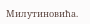Милутиновића.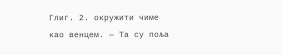Глиг. 2. окружити чиме као венцем. — Та су поља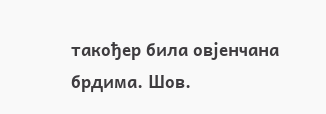такођер била овјенчана брдима. Шов.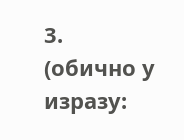3. (обично у изразу: